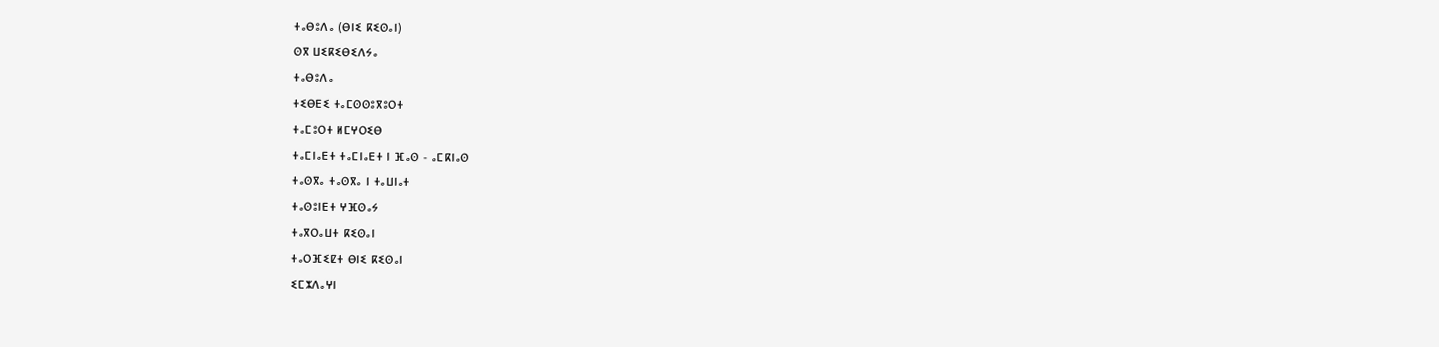ⵜⴰⴱⵓⴷⴰ (ⴱⵏⵉ ⴽⵉⵙⴰⵏ)
ⵙⴳ ⵡⵉⴽⵉⴱⵉⴷⵢⴰ
ⵜⴰⴱⵓⴷⴰ
ⵜⵉⴱⴹⵉ ⵜⴰⵎⵙⵙⵓⴳⵓⵔⵜ
ⵜⴰⵎⵓⵔⵜ ⵍⵎⵖⵔⵉⴱ
ⵜⴰⵎⵏⴰⴹⵜ ⵜⴰⵎⵏⴰⴹⵜ ⵏ ⴼⴰⵙ - ⴰⵎⴽⵏⴰⵙ
ⵜⴰⵙⴳⴰ ⵜⴰⵙⴳⴰ ⵏ ⵜⴰⵡⵏⴰⵜ
ⵜⴰⵙⵓⵏⴹⵜ ⵖⴼⵙⴰⵢ
ⵜⴰⴳⵔⴰⵡⵜ ⴽⵉⵙⴰⵏ
ⵜⴰⵔⴼⵉⵇⵜ ⴱⵏⵉ ⴽⵉⵙⴰⵏ
ⵉⵎⵣⴷⴰⵖⵏ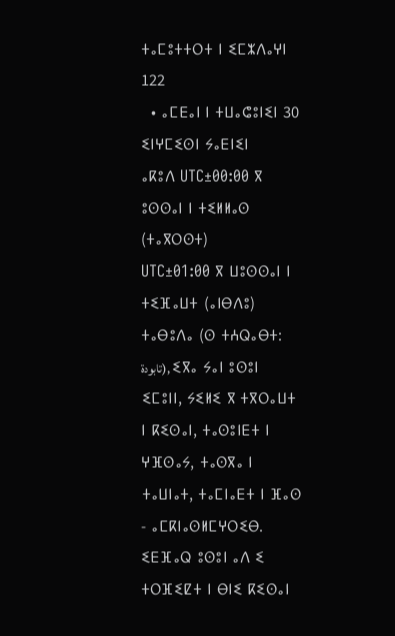ⵜⴰⵎⵓⵜⵜⵔⵜ ⵏ ⵉⵎⵣⴷⴰⵖⵏ 122
  • ⴰⵎⴹⴰⵏ ⵏ ⵜⵡⴰⵛⵓⵏⵉⵏ 30
ⵉⵏⵖⵎⵉⵙⵏ ⵢⴰⴹⵏⵉⵏ
ⴰⴽⵓⴷ UTC±00:00 ⴳ ⵓⵙⵙⴰⵏ ⵏ ⵜⵉⵍⵍⴰⵙ (ⵜⴰⴳⵔⵙⵜ)
UTC±01:00 ⴳ ⵡⵓⵙⵙⴰⵏ ⵏ ⵜⵉⴼⴰⵡⵜ (ⴰⵏⴱⴷⵓ)
ⵜⴰⴱⵓⴷⴰ (ⵙ ⵜⵄⵕⴰⴱⵜ: تابودة), ⵉⴳⴰ ⵢⴰⵏ ⵓⵙⵓⵏ ⵉⵎⵓⵏⵏ, ⵢⵉⵍⵉ ⴳ ⵜⴳⵔⴰⵡⵜ ⵏ ⴽⵉⵙⴰⵏ, ⵜⴰⵙⵓⵏⴹⵜ ⵏ ⵖⴼⵙⴰⵢ, ⵜⴰⵙⴳⴰ ⵏ ⵜⴰⵡⵏⴰⵜ, ⵜⴰⵎⵏⴰⴹⵜ ⵏ ⴼⴰⵙ - ⴰⵎⴽⵏⴰⵙⵍⵎⵖⵔⵉⴱ. ⵉⴹⴼⴰⵕ ⵓⵙⵓⵏ ⴰⴷ ⵉ ⵜⵔⴼⵉⵇⵜ ⵏ ⴱⵏⵉ ⴽⵉⵙⴰⵏ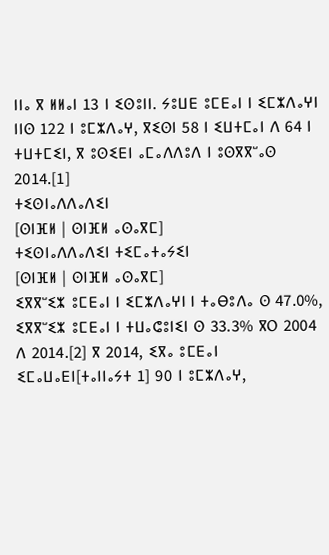ⵏⵏⴰ ⴳ ⵍⵍⴰⵏ 13 ⵏ ⵉⵙⵓⵏⵏ. ⵢⵓⵡⴹ ⵓⵎⴹⴰⵏ ⵏ ⵉⵎⵣⴷⴰⵖⵏ ⵏⵏⵙ 122 ⵏ ⵓⵎⵣⴷⴰⵖ, ⴳⵉⵙⵏ 58 ⵏ ⵉⵡⵜⵎⴰⵏ ⴷ 64 ⵏ ⵜⵡⵜⵎⵉⵏ, ⴳ ⵓⵙⵉⴹⵏ ⴰⵎⴰⴷⴷⵓⴷ ⵏ ⵓⵙⴳⴳⵯⴰⵙ 2014.[1]
ⵜⵉⵙⵏⴰⴷⴷⴰⴷⵉⵏ
[ⵙⵏⴼⵍ | ⵙⵏⴼⵍ ⴰⵙⴰⴳⵎ]
ⵜⵉⵙⵏⴰⴷⴷⴰⴷⵉⵏ ⵜⵉⵎⴰⵜⴰⵢⵉⵏ
[ⵙⵏⴼⵍ | ⵙⵏⴼⵍ ⴰⵙⴰⴳⵎ]
ⵉⴳⴳⵯⵉⵣ ⵓⵎⴹⴰⵏ ⵏ ⵉⵎⵣⴷⴰⵖⵏ ⵏ ⵜⴰⴱⵓⴷⴰ ⵙ 47.0%, ⵉⴳⴳⵯⵉⵣ ⵓⵎⴹⴰⵏ ⵏ ⵜⵡⴰⵛⵓⵏⵉⵏ ⵙ 33.3% ⴳⵔ 2004 ⴷ 2014.[2] ⴳ 2014, ⵉⴳⴰ ⵓⵎⴹⴰⵏ ⵉⵎⴰⵡⴰⴹⵏ[ⵜⴰⵏⵏⴰⵢⵜ 1] 90 ⵏ ⵓⵎⵣⴷⴰⵖ,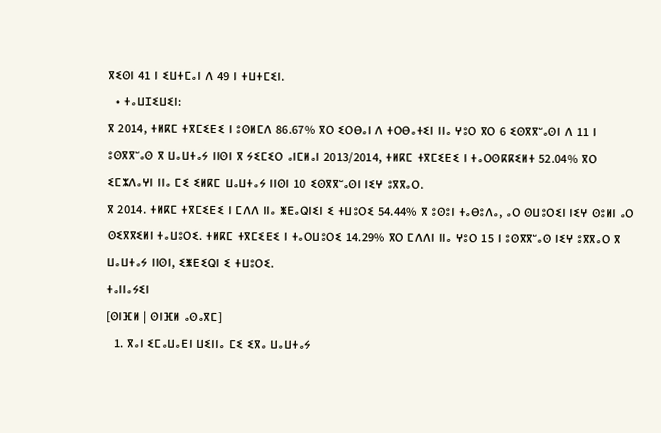ⴳⵉⵙⵏ 41 ⵏ ⵉⵡⵜⵎⴰⵏ ⴷ 49 ⵏ ⵜⵡⵜⵎⵉⵏ.
  • ⵜⴰⵡⵊⵉⵡⵉⵏ:
ⴳ 2014, ⵜⵍⴽⵎ ⵜⴳⵎⵉⴹⵉ ⵏ ⵓⵙⵍⵎⴷ 86.67% ⴳⵔ ⵉⵔⴱⴰⵏ ⴷ ⵜⵔⴱⴰⵜⵉⵏ ⵏⵏⴰ ⵖⵓⵔ ⴳⵔ 6 ⵉⵙⴳⴳⵯⴰⵙⵏ ⴷ 11 ⵏ ⵓⵙⴳⴳⵯⴰⵙ ⴳ ⵡⴰⵡⵜⴰⵢ ⵏⵏⵙⵏ ⴳ ⵢⵉⵎⵉⵔ ⴰⵏⵎⵍⴰⵏ 2013/2014, ⵜⵍⴽⵎ ⵜⴳⵎⵉⴹⵉ ⵏ ⵜⴰⵔⵙⴽⴽⵉⵍⵜ 52.04% ⴳⵔ ⵉⵎⵣⴷⴰⵖⵏ ⵏⵏⴰ ⵎⵉ ⵉⵍⴽⵎ ⵡⴰⵡⵜⴰⵢ ⵏⵏⵙⵏ 10 ⵉⵙⴳⴳⵯⴰⵙⵏ ⵏⵉⵖ ⵓⴳⴳⴰⵔ.
ⴳ 2014. ⵜⵍⴽⵎ ⵜⴳⵎⵉⴹⵉ ⵏ ⵎⴷⴷ ⵏⵏⴰ ⵥⴹⴰⵕⵏⵉⵏ ⵉ ⵜⵡⵓⵔⵉ 54.44% ⴳ ⵓⵙⵓⵏ ⵜⴰⴱⵓⴷⴰ, ⴰⵔ ⵙⵡⵓⵔⵉⵏ ⵏⵉⵖ ⵙⵓⵍⵏ ⴰⵔ ⵙⵉⴳⴳⵉⵍⵏ ⵜⴰⵡⵓⵔⵉ. ⵜⵍⴽⵎ ⵜⴳⵎⵉⴹⵉ ⵏ ⵜⴰⵔⵡⵓⵔⵉ 14.29% ⴳⵔ ⵎⴷⴷⵏ ⵏⵏⴰ ⵖⵓⵔ 15 ⵏ ⵓⵙⴳⴳⵯⴰⵙ ⵏⵉⵖ ⵓⴳⴳⴰⵔ ⴳ ⵡⴰⵡⵜⴰⵢ ⵏⵏⵙⵏ, ⵉⵥⴹⵉⵕⵏ ⵉ ⵜⵡⵓⵔⵉ.
ⵜⴰⵏⵏⴰⵢⵉⵏ
[ⵙⵏⴼⵍ | ⵙⵏⴼⵍ ⴰⵙⴰⴳⵎ]
  1. ⴳⴰⵏ ⵉⵎⴰⵡⴰⴹⵏ ⵡⵉⵏⵏⴰ ⵎⵉ ⵉⴳⴰ ⵡⴰⵡⵜⴰⵢ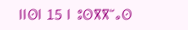ⵏⵏⵙⵏ 15 ⵏ ⵓⵙⴳⴳⵯⴰⵙ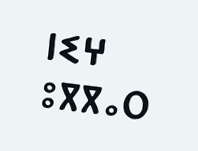ⵏⵉⵖ ⵓⴳⴳⴰⵔ